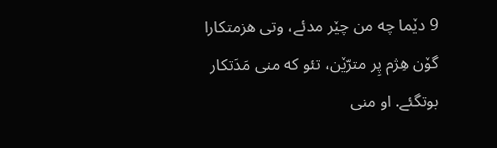9 دێما چه من چێر مدئے، وتی هزمتکارا گۆن هِژم پِر مترّێن، تئو که منی مَدَتکار بوتگئے. او منی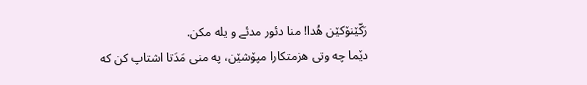رَکّێنۆکێن هُدا! منا دئور مدئے و یله مکن.
دێما چه وتی هزمتکارا مپۆشێن، په منی مَدَتا اشتاپ کن که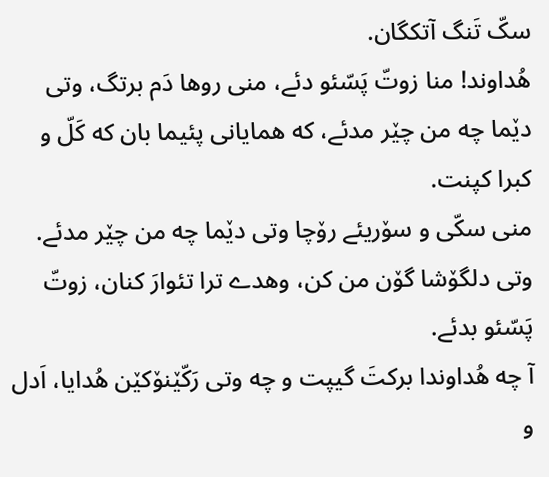سکّ تَنگ آتکگان.
هُداوند! منا زوتّ پَسّئو دئے، منی روها دَم برتگ، وتی دێما چه من چێر مدئے، که همایانی پئیما بان که کَلّ و کبرا کپنت.
منی سکّی و سۆریئے رۆچا وتی دێما چه من چێر مدئے. وتی دلگۆشا گۆن من کن، وهدے ترا تئوارَ کنان، زوتّ پَسّئو بدئے.
آ چه هُداوندا برکتَ گیپت و چه وتی رَکّێنۆکێن هُدایا، اَدل و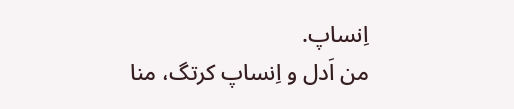اِنساپ.
من اَدل و اِنساپ کرتگ، منا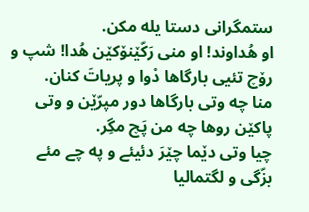ستمگرانی دستا یله مکن.
او هُداوند! او منی رَکّێنۆکێن هُدا! شپ و رۆچ تئیی بارگاها دْوا و پریاتَ کنان.
منا چه وتی بارگاها دور مپرّێن و وتی پاکێن روها چه من پَچ مگِر.
چیا وتی دێما چێرَ دئیئے و په چے مئے بزّگی و لگتمالیا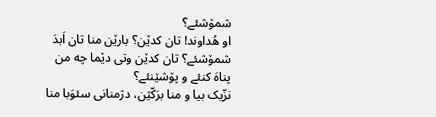شمۆشئے؟
او هُداوند! تان کدێن؟ بارێن منا تان اَبدَ شمۆشئے؟ تان کدێن وتی دێما چه من پناهَ کنئے و پۆشێنئے؟
نزّیک بیا و منا برَکّێن، دژمنانی سئوَبا منا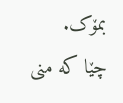بمۆک.
چێا که منی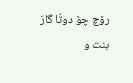رۆچ چۆ دوتّا گارَ بنت و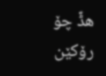هڈّ چۆ رۆکێن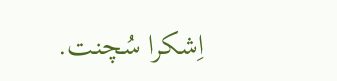اِشکرا سُچنت.